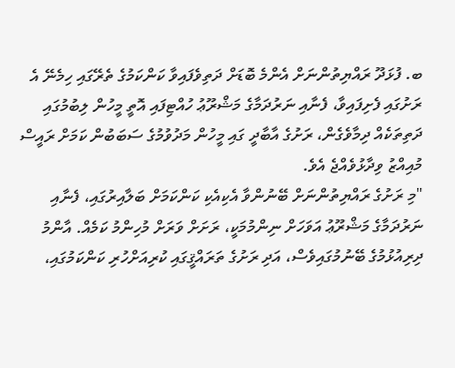ބ. ފުޅަދޫ ރައްޔިތުންނަށް އެންމެ ބޮޑަށް ދަތިވެފައިވާ ކަންކަމުގެ ތެރޭގައި ހިމެނޭ އެ ރަށުގައި ފެށިފައިވާ، ފެނާއި ނަރުދަމާގެ މަޝްރޫޢު ހުއްޓިފައި އޮތީ މީހުން ލިބުމުގައި ދަތިތަކެއް ދިމާވެގެން، ރަށުގެ އާބާދީ ގައި މީހުން މަދުވުމުގެ ސަބަބުން ކަމަށް ރައީސް މުއިއްޒު ވިދާޅުވެއްޖެ އެވެ.
"މި ރަށުގެ ރައްޔިތުންނަށް ބޭނުންވާ އެކިއެކި ކަންކަމަށް ބަލާއިރުގައި، ފެނާއި ނަރުދަމާގެ މަޝްރޫޢު އަވަހަށް ނިންމުމަކީ، ރަށަށް ވަރަށް މުހިންމު ކަމެއް. އާންމު ދިރިއުޅުމުގެ ބޭނުމުގައިވެސް، އަދި ރަށުގެ ތަރައްޤީގައި ކުރިއަށްހުރި ކަންކަމުގައި،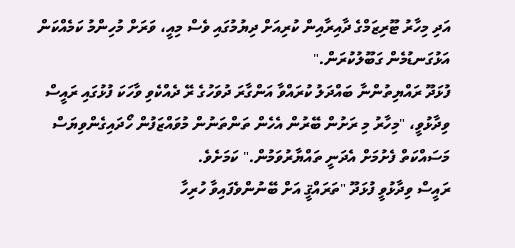އަދި މިހާރު ޓޫރިޒަމްގެ ދާއިރާއިން ކުރިއަށް ދިޔުމުގައި ވެސް މިއީ، ވަރަށް މުހިންމު ކަމެއްކަން އަޅުގަނޑުމެން ގަބޫލުކުރަން."
ފުޅަދޫ ރައްޔިތުންނާ ބައްދަލު ކުރައްވާ އަންގާރަ ދުވަހުގެ ރޭ ދެއްކެވި ވާހަކަ ފުޅުގައި ރައީސް ވިދާޅުވީ، "މިހާރު މި ރަށުން ބޭރުން އެހެން ތަންތަނުން މުވައްޒަފުން ހޯދައިގެންވިޔަސް މަސައްކަތް ފެށުމަށް އެދަނީ ތައްޔާރުވަމުން." ކަމަށެވެ.
ރައީސް ވިދާޅުވީ ފުޅަދޫ "ތަރައްޤީ އަށް ބޭނުންވެފައިވާ ހުރިހާ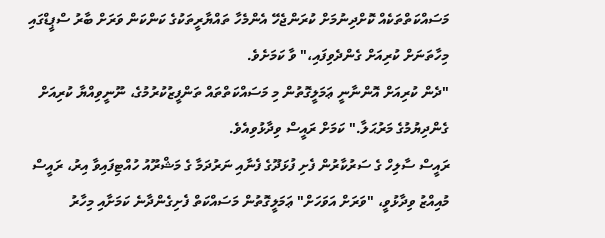މަސައްކަތްތަކެއް ކޮށްދިނުމަށް ކުރަންޖެހޭ އެންމެހާ ތައްޔާރީތަކުގެ ކަންކަން ވަރަށް ބާރު ސްޕީޑްގައި މިހާތަނަށް ކުރިއަށް ގެންދެވިފައި،" ވާ ކަމަށެވެ.
"ދެން ކުރިއަށް އޮންނާނީ ޢަމަލީގޮތުން މި މަސައްކަތްތައް ތަންފީޒުކުރުމުގެ، ނޫނީވިއްޔާ ކުރިއަށް ގެންދިޔުމުގެ މަރުޙަލާ." ކަމަށް ރައީސް ވިދާޅުވިއެވެ.
ރައީސް ސާލިހް ގެ ސަރުކާރުން ފެށި ފުޅަދޫގެ ފެނާއި ނަރުދަމާ ގެ މަޝްރޫއު ހުއްޓިފައިވާ އިރު، ރައީސް މުއިއްޒު ވިދާޅުވީ، "ވަރަށް އަވަހަށް" ޢަމަލީގޮތުން މަސައްކަތް ފެށިގެންދާނެ ކަމަށާއި މިހާރު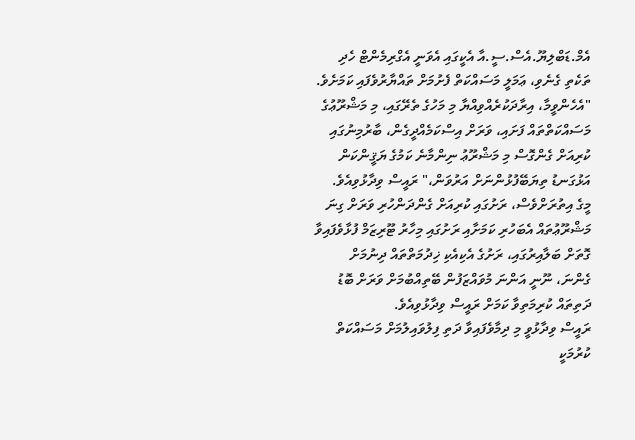އެމް.ޑަބްލިޔޫ.އެސް.ސީ.އާ އެކީގައި އެވަނީ އެގްރިމެންޓް ހެދި ތަކެތި ގެނެވި، ޢަމަލީ މަސައްކަތް ފެށުމަށް ތައްޔާރުވެފައި ކަމަށެވެ.
"އެހެންވީމާ، އިރާދަކުރެއްވިއްޔާ މި މަހުގެ ތެރޭގައި، މި މަޝްރޫޢުގެ މަސައްކަތްތައް ފަށައި، ވަރަށް އިސްކަމެއްދީގެން، ބާރުމިނުގައި ކުރިއަށް ގެންގޮސް މި މަޝްރޫޢު ނިންމާނެ ކަމުގެ ޔަޤީންކަން އަޅުގަނޑު ތިޔަބޭފުޅުންނަށް އަރުވަން،" ރައީސް ވިދާޅުވިއެވެ.
މީގެ އިތުރަށްވެސް، ރަށުގައި ކުރިއަށް ގެންދަންހުރި ވަރަށް ގިނަ މަޝްރޫޢުތައް އެބަހުރި ކަމަށާއި ރަށުގައި މިހާރު ޓޫރިޒަމް ފުޅާވެފައިވާ ގޮތަށް ބަލާއިރުގައި، ރަށުގެ އެކިއެކި ޚިދުމަތްތައް ދިނުމަށް ގެންނަ، ނޫނީ އަންނަ މުވައްޒަފުން ބޭތިއްބުމަށް ވަރަށް ބޮޑު ދަތިތައް ކުރިމަތިވާ ކަމަށް ރައީސް ވިދާޅުވިއެވެ.
ރައީސް ވިދާޅުވީ މި ދިމާވެފައިވާ ދަތި ފިލުވައިލުމަށް މަސައްކަތް ކުރުމަކީ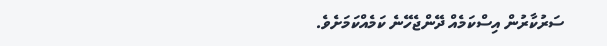ސަރުކާރުން އިސްކަމެއް ދޭންޖެހޭނެ ކަމެއްކަމަށެވެ.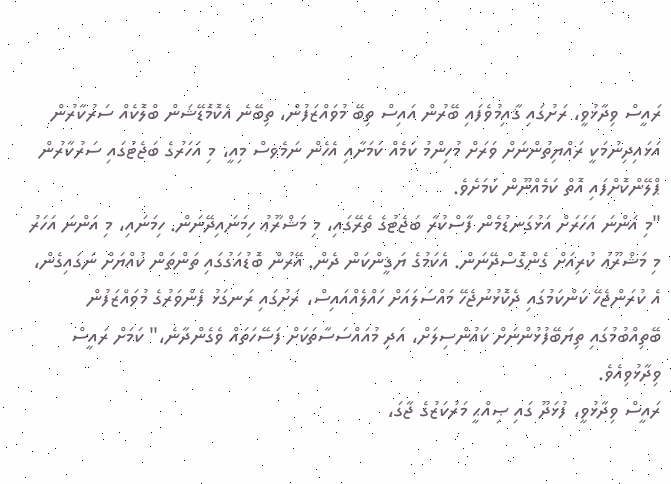ރައީސް ވިދާޅުވީ، ރަށުގައި ޤާއިމުވެފައި ބޭރުން އައިސް ތިބޭ މުވައްޒަފުން، ތިބޭނެ އެކޮމޮޑޭޝަން ބްލޮކެއް ސަރުކާރުން އަޅައިދިނުމަކީ ރައްޔިތުންނަށް ވަރަށް މުހިންމު ކަމެއް ކަމަށާއި އެހެން ނަމެވސް މިއީ، މި އަހަރުގެ ބަޖެޓުގައި ސަރުކާރުން ޕްލޭންކޮށްފައި އޮތް ކަމެއްނޫން ކަމަށެވެ.
"މި އަންނަ އަހަރަށް އަޅުގަނޑުމެން ފާސްކުރާ ބަޖެޓުގެ ތެރޭގައި، މި މަޝްރޫޢު ހިމަނައިދޭނަން. ހިމަނައި، މި އަންނަ އަހަރު މި މަޝްރޫޢު ކުރިއަށް ގެންގޮސްދޭނަން. އެކަމުގެ ޔަޤީންކަން ދެން. އޭރުން ބޮޑުއަގުގައި ތަންތަން ކުއްޔަށް ނަގައިގެން، އެ ކުރަންޖެހޭ ކަންކަމުގައި ދެކޮޅުނުޖެހޭ މައްސަލައަށް ހައްލެއްއައިސް، ރަށުގައި ރަނގަޅު ފެންވަރުގެ މުވައްޒަފުން ބޭތިއްބުމުގައި ތިޔަބޭފުޅުންނަށް ކައުންސިލަށް، އަދި މުއައްސަސާތަކަށް ފަސޭހަތައް ވެގެންދާނެ،" ކަމަށް ރައީސް ވިދާޅުވިއެވެ.
ރައީސް ވިދާޅުވީ، ފުޅަދޫ ގައި ޞިއްޙީ މަރުކަޒުގެ ޖާގަ،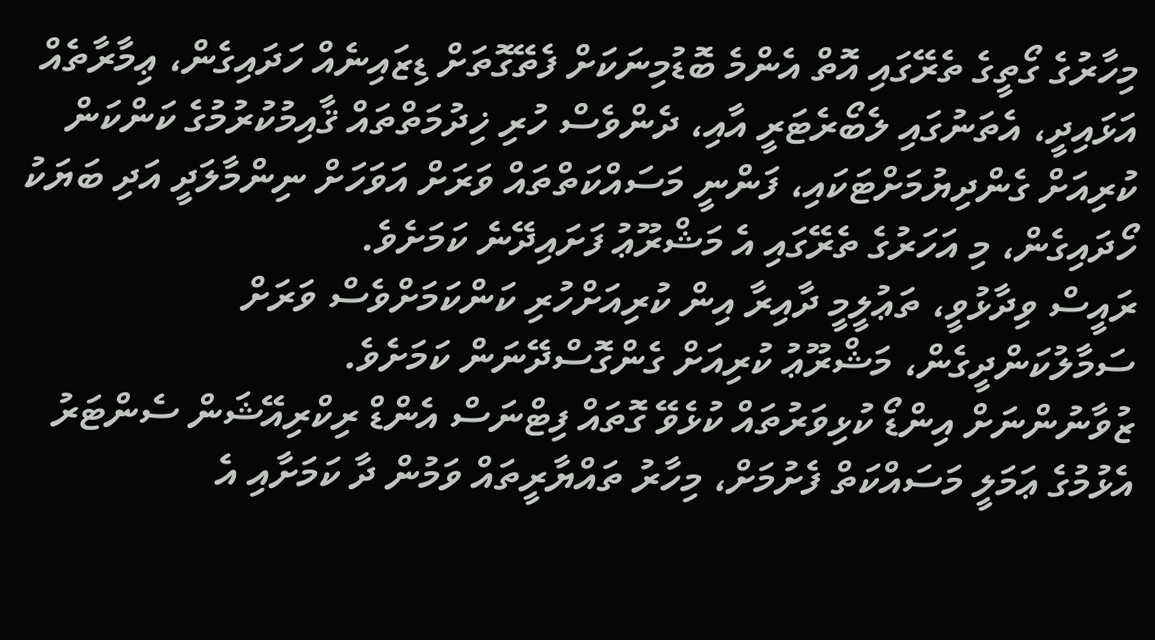މިހާރުގެ ގޯތީގެ ތެރޭގައި އޮތް އެންމެ ބޮޑުމިނަކަށް ފެތޭގޮތަށް ޑިޒައިނެއް ހަދައިގެން، ޢިމާރާތެއް އަޅައިދީ، އެތަނުގައި ލެބޯރެޓަރީ އާއި، ދެންވެސް ހުރި ޚިދުމަތްތައް ޤާއިމުކުރުމުގެ ކަންކަން ކުރިއަށް ގެންދިޔުމަށްޓަކައި، ފަންނީ މަސައްކަތްތައް ވަރަށް އަވަހަށް ނިންމާލަދީ އަދި ބަޔަކު ހޯދައިގެން، މި އަހަރުގެ ތެރޭގައި އެ މަޝްރޫޢު ފަށައިދޭނެ ކަމަށެވެ.
ރައީސް ވިދާޅުވީ، ތަޢުލީމީ ދާއިރާ އިން ކުރިއަށްހުރި ކަންކަމަށްވެސް ވަރަށް ސަމާލުކަންދީގެން، މަޝްރޫޢު ކުރިއަށް ގެންގޮސްދޭނަން ކަމަށެވެ.
ޒުވާނުންނަށް އިންޑޯ ކުޅިވަރުތައް ކުޅެވޭ ގޮތައް ފިޓްނަސް އެންޑް ރިކްރިއޭޝަން ސެންޓަރު އެޅުމުގެ ޢަމަލީ މަސައްކަތް ފެށުމަށް، މިހާރު ތައްޔާރީތައް ވަމުން ދާ ކަމަށާއި އެ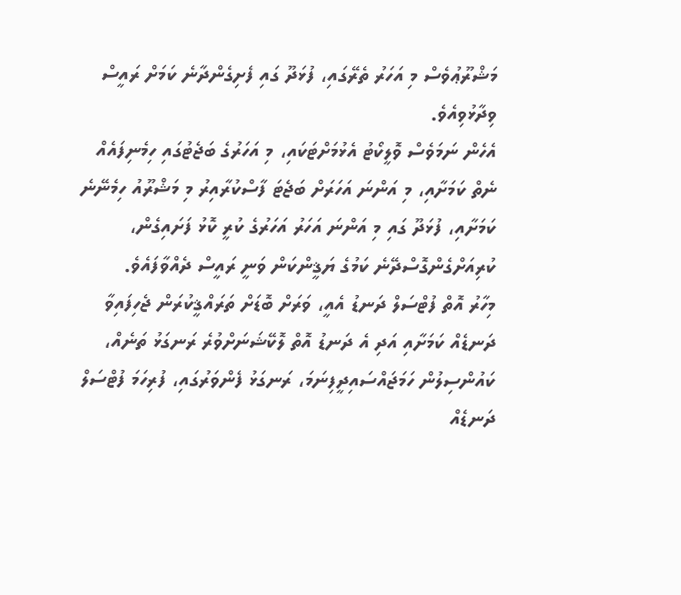މަޝްރޫޢުވެސް މި އަހަރު ތެރޭގައި، ފުޅަދޫ ގައި ފެށިގެންދާނެ ކަމަށް ރައީސް ވިދާޅުވިއެވެ.
އެހެން ނަމަވެސް ވޮލީކޯޓު އެޅުމަށްޓަކައި، މި އަހަރުގެ ބަޖެޓުގައި ހިމެނިފައެއް ނެތް ކަމަށާއި، މި އަންނަ އަހަރަށް ބަޖެޓަ ފާސްކުރާއިރު މި މަޝްރޫއު ހިމެނޭނެ ކަމަށާއި، ފުޅަދޫ ގައި މި އަންނަ އަހަރު އަހަރުގެ ކުރީ ކޮޅު ފަށައިގެން، ކުރިއަށްގެންގޮސްދޭނެ ކަމުގެ ޔަޤީންކަން ވަނީ ރައީސް ދެއްވާފައެވެ.
މިހާރު އޮތް ފުޓްސަލް ދަނޑު އެއީ، ވަރަށް ބޮޑަށް ތަރައްޤީކުރަން ޖެހިފައިވާ ދަނޑެއް ކަމަށާއި އަދި އެ ދަނޑު އޮތް ލޮކޭޝަނަށްވުރެ ރަނގަޅު ތަނެއް، ކައުންސިލުން ހަމަޖައްސައިދީފިނަމަ، ރަނގަޅު ފެންވަރުގައި، ފުރިހަމަ ފުޓްސަލް ދަނޑެއް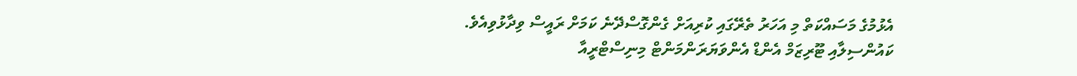އެޅުމުގެ މަސައްކަތް މި އަހަރު ތެރޭގައި ކުރިއަށް ގެންގޮސްދޭނެ ކަމަށް ރައީސް ވިދާޅުވިއެވެ.
ކައުންސިލާއި ޓޫރިޒަމް އެންޑް އެންވަޔަރަންމަންޓް މިނިސްޓްރީއާ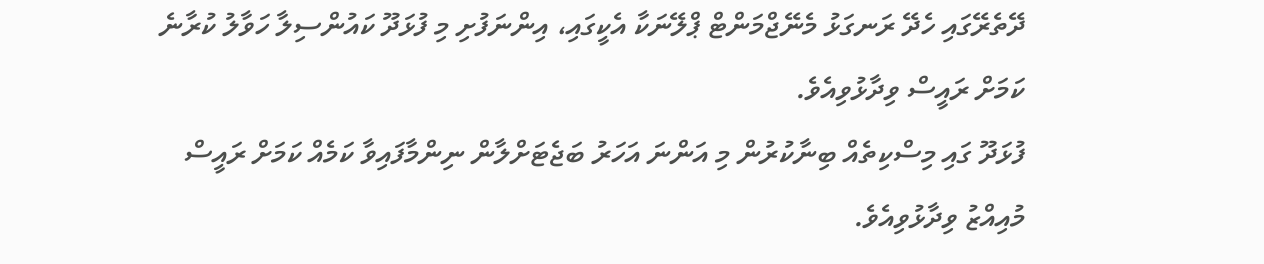ދޭތެރޭގައި ހެދޭ ރަނގަޅު މެނޭޖްމަންޓް ޕްލޭނަކާ އެކީގައި، އިންނަފުށި މި ފުޅަދޫ ކައުންސިލާ ހަވާލު ކުރާނެ ކަމަށް ރައީސް ވިދާޅުވިއެވެ.
ފުޅަދޫ ގައި މިސްކިތެއް ބިނާކުރުން މި އަންނަ އަހަރު ބަޖެޓަށްލާން ނިންމާފައިވާ ކަމެއް ކަމަށް ރައީސް މުއިއްޒު ވިދާޅުވިއެވެ.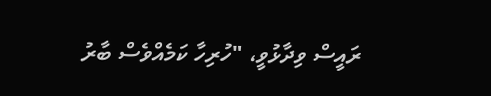ރައީސް ވިދާޅުވީ، "ހުރިހާ ކަމެއްވެސް ބާރު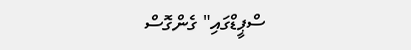ސްޕީޑްގައި" ގެންގޮސް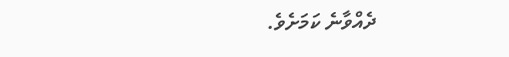ދެއްވާނެ ކަމަށެވެ.